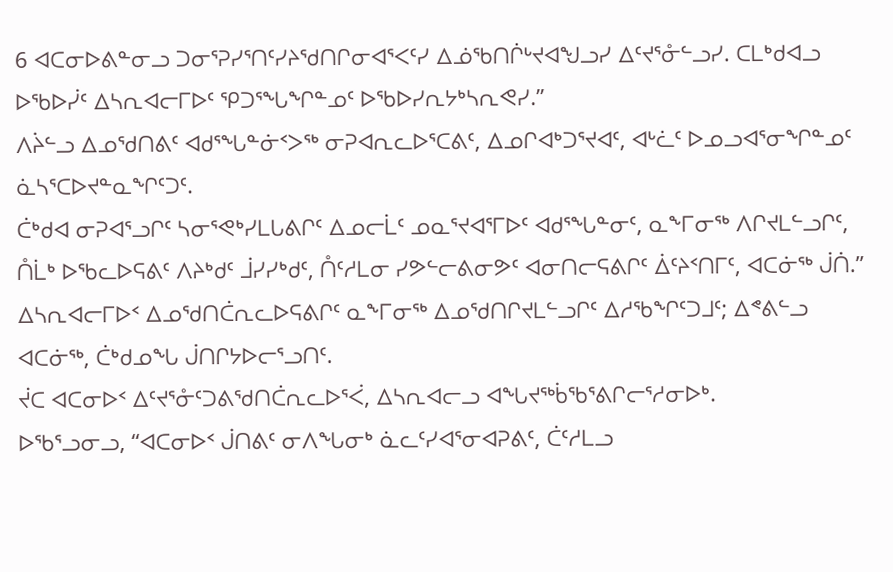6 ᐊᑕᓂᐅᕕᓐᓂᓗ ᑐᓂᕐᕈᓯᕐᑎᑦᓯᔨᖁᑎᒋᓂᐊᕐᐸᑦᓯ ᐃᓅᖃᑎᒌᒡᔪᐊᖑᓗᓯ ᐃᑦᔪᕐᓁᓪᓗᓯ. ᑕᒪᒃᑯᐊᓗ ᐅᖃᐅᓰᑦ ᐃᓴᕆᐊᓕᒥᐅᑦ ᕿᑐᕐᖓᖏᓐᓄᑦ ᐅᖃᐅᓯᕆᔭᒃᓴᕆᕙᓯ.”
ᐱᔩᓪᓗ ᐃᓄᖁᑎᕕᑦ ᐊᑯᕐᖓᓐᓃᑉᐳᖅ ᓂᕈᐊᕆᓚᐅᕐᑕᕕᑦ, ᐃᓄᒋᐊᒃᑐᕐᔪᐊᑦ, ᐊᒡᓛᑦ ᐅᓄᓗᐊᕐᓂᖏᓐᓄᑦ ᓈᓴᕐᑕᐅᔪᓐᓇᖏᑦᑐᑦ.
ᑖᒃᑯᐊ ᓂᕈᐊᕐᓗᒋᑦ ᓴᓂᕐᕙᒃᓯᒪᒐᕕᒋᑦ ᐃᓄᓕᒫᑦ ᓄᓇᕐᔪᐊᕐᒥᐅᑦ ᐊᑯᕐᖓᓐᓂᑦ, ᓇᖕᒥᓂᖅ ᐱᒋᔪᒪᓪᓗᒋᑦ, ᑍᒫᒃ ᐅᖃᓚᐅᕋᕕᑦ ᐱᔨᒃᑯᑦ ᒨᓯᓯᒃᑯᑦ, ᑍᑦᓱᒪᓂ ᓯᕗᓪᓕᕕᓂᕗᑦ ᐊᓂᑎᓕᕋᕕᒋᑦ ᐄᑦᔨᑉᑎᒥᑦ, ᐊᑕᓃᖅ ᒎᑏ.”
ᐃᓴᕆᐊᓕᒥᐅᑉ ᐃᓄᖁᑎᑖᕆᓚᐅᕋᕕᒋᑦ ᓇᖕᒥᓂᖅ ᐃᓄᖁᑎᒋᔪᒪᓪᓗᒋᑦ ᐃᓱᖃᖏᑦᑐᒧᑦ; ᐃᕝᕕᓪᓗ ᐊᑕᓃᖅ, ᑖᒃᑯᓄᖓ ᒎᑎᒋᔭᐅᓕᕐᓗᑎᑦ.
ᔫᑕ ᐊᑕᓂᐅᑉ ᐃᑦᔪᕐᓁᑦᑐᕕᖁᑎᑖᕆᓚᐅᕐᐹ, ᐃᓴᕆᐊᓕᓗ ᐊᖓᔪᖅᑳᖃᕐᕕᒋᓕᕐᓱᓂᐅᒃ.
ᐅᖃᕐᓗᓂᓗ, “ᐊᑕᓂᐅᑉ ᒎᑎᕕᑦ ᓂᐱᖓᓂᒃ ᓈᓚᑦᓯᐊᕐᓂᐊᕈᕕᑦ, ᑖᑦᓱᒪᓗ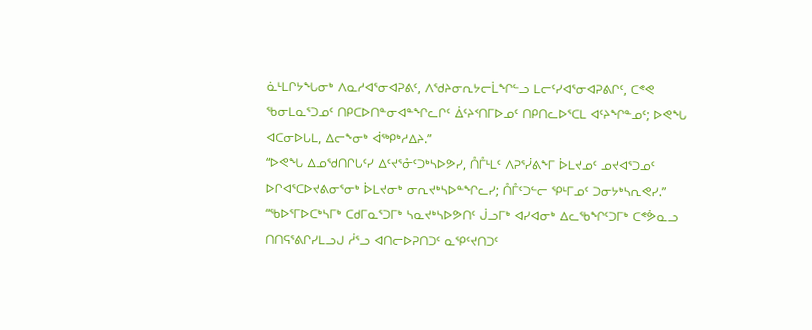ᓈᒻᒪᒋᔭᖓᓂᒃ ᐱᓇᓱᐊᕐᓂᐊᕈᕕᑦ, ᐱᖁᔨᓂᕆᔭᓕᒫᖏᓪᓗ ᒪᓕᑦᓯᐊᕐᓂᐊᕈᕕᒋᑦ, ᑕᕝᕙ ᖃᓂᒪᓇᕐᑐᓄᑦ ᑎᑭᑕᐅᑎᓐᓂᐊᓐᖏᓚᒋᑦ ᐄᑦᔨᑉᑎᒥᐅᓄᑦ ᑎᑭᑎᓚᐅᕐᑕᒪ ᐊᑦᔨᖏᓐᓄᑦ; ᐅᕙᖓ ᐊᑕᓂᐅᒐᒪ, ᐃᓕᖕᓂᒃ ᐋᖅᑭᒃᓱᐃᔨ.”
“ᐅᕙᖓ ᐃᓄᖁᑎᒋᒐᑦᓯ ᐃᑦᔪᕐᓁᑦᑐᒃᓴᐅᕗᓯ, ᑍᒤᒻᒪᑦ ᐱᕈᕐᓰᕕᖕᒥ ᐆᒪᔪᓄᑦ ᓄᔪᐊᕐᑐᓄᑦ ᐅᒋᐊᕐᑕᐅᔪᕕᓂᕐᓂᒃ ᐆᒪᔪᓂᒃ ᓂᕆᔪᒃᓴᐅᓐᖏᓚᓯ; ᑍᒤᑦᑐᓪᓕ ᕿᒻᒥᓄᑦ ᑐᓂᔭᒃᓴᕆᕙᓯ.”
“ᖃᐅᕐᒥᐅᑕᒃᓴᒥᒃ ᑕᑯᒥᓇᕐᑐᒥᒃ ᓴᓇᔪᒃᓴᐅᕗᑎᑦ ᒎᓗᒥᒃ ᐊᓯᐊᓂᒃ ᐃᓚᖃᖏᑦᑐᒥᒃ ᑕᕝᕘᓇᓗ ᑎᑎᕋᕐᕕᒋᓯᒪᓗᒍ ᓲᕐᓗ ᐊᑎᓕᐅᕈᑎᑐᑦ ᓇᕿᑦᔪᑎᑐᑦ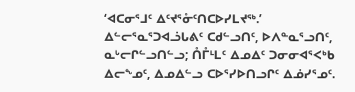‘ᐊᑕᓂᕐᒧᑦ ᐃᑦᔪᕐᓁᑦᑎᑕᐅᓯᒪᔪᖅ.’
ᐃᓪᓕᕐᓇᕐᑐᐊᓘᒐᕕᑦ ᑕᑯᓪᓗᑎᑦ, ᐅᐱᓐᓇᕐᓗᑎᑦ, ᓇᒡᓕᒋᓪᓗᑎᓪᓗ; ᑍᒤᒻᒪᑦ ᐃᓄᐃᑦ ᑐᓂᓂᐊᕐᐸᒃᑲ ᐃᓕᖕᓄᑦ, ᐃᓄᐃᓪᓗ ᑕᐅᕐᓯᐅᑎᓗᒋᑦ ᐃᓅᓯᕐᓄᑦ.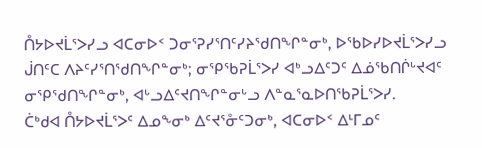ᑍᔭᐅᔪᒫᕐᐳᓯᓗ ᐊᑕᓂᐅᑉ ᑐᓂᕐᕈᓯᕐᑎᑦᓯᔨᖁᑎᖏᓐᓂᒃ, ᐅᖃᐅᓯᐅᔪᒫᕐᐳᓯᓗ ᒎᑎᑦᑕ ᐱᔨᑦᓯᕐᑎᖁᑎᖏᓐᓂᒃ; ᓂᕿᖃᕈᒫᕐᐳᓯ ᐊᒃᓗᐃᑦᑐᑦ ᐃᓅᖃᑎᒌᒡᔪᐊᑦ ᓂᕿᖁᑎᖏᓐᓂᒃ, ᐊᒡᓗᐃᑦᔪᑎᖏᓐᓂᒡᓗ ᐱᓐᓇᕐᓇᐅᑎᖃᕈᒫᕐᐳᓯ.
ᑖᒃᑯᐊ ᑍᔭᐅᔪᒫᕐᐳᑦ ᐃᓄᖕᓂᒃ ᐃᑦᔪᕐᓁᑦᑐᓂᒃ, ᐊᑕᓂᐅᑉ ᐃᒻᒥᓄᑦ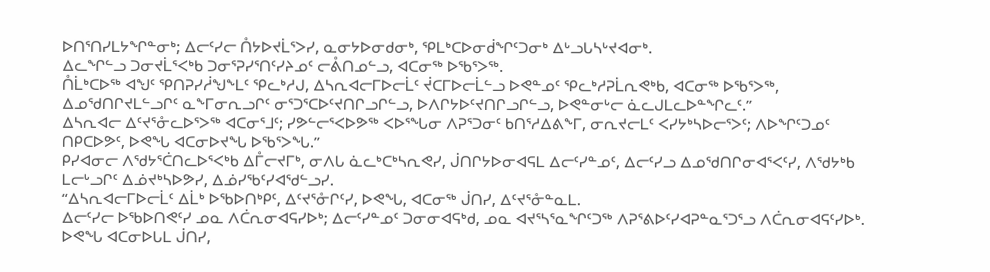ᐅᑎᕐᑎᓯᒪᔭᖏᓐᓂᒃ; ᐃᓕᑦᓯᓕ ᑍᔭᐅᔪᒫᕐᐳᓯ, ᓇᓂᔭᐅᓂᑯᓂᒃ, ᕿᒪᒃᑕᐅᓂᑰᖏᑦᑐᓂᒃ ᐃᒡᓗᒐᓴᒡᔪᐊᓂᒃ.
ᐃᓚᖏᓪᓗ ᑐᓂᔪᒫᕐᐸᒃᑲ ᑐᓂᕐᕈᓯᕐᑎᑦᓯᔨᓄᑦ ᓕᕔᑎᓄᓪᓗ, ᐊᑕᓂᖅ ᐅᖃᕐᐳᖅ.
ᑍᒫᒃᑕᐅᖅ ᐊᖑᑦ ᕿᑎᕈᓯᓲᖑᖕᒪᑦ ᕿᓚᒃᓱᒍ, ᐃᓴᕆᐊᓕᒥᐅᓕᒫᑦ ᔫᑕᒥᐅᓕᒫᓪᓗ ᐅᕙᓐᓄᑦ ᕿᓚᒃᓱᕈᒫᕆᕙᒃᑲ, ᐊᑕᓂᖅ ᐅᖃᕐᐳᖅ, ᐃᓄᖁᑎᒋᔪᒪᓪᓗᒋᑦ ᓇᖕᒥᓂᕆᓗᒋᑦ ᓂᕐᑐᕐᑕᐅᑦᔪᑎᒋᓗᒋᓪᓗ, ᐅᐱᒋᔭᐅᑦᔪᑎᒋᓗᒋᓪᓗ, ᐅᕙᓐᓂᒡᓕ ᓈᓚᒍᒪᓚᐅᓐᖏᓚᑦ.”
ᐃᓴᕆᐊᓕ ᐃᑦᔪᕐᓁᓚᐅᕐᐳᖅ ᐊᑕᓂᕐᒧᑦ; ᓯᕗᓪᓕᕐᐸᐅᕗᖅ ᐸᐅᕐᖓᓂ ᐱᕈᕐᑐᓂᑦ ᑲᑎᕐᓱᐃᕕᖕᒥ, ᓂᕆᔪᓕᒪᑦ ᐸᓯᔭᒃᓴᐅᓕᕐᐳᑦ; ᐱᐅᖏᑦᑐᓄᑦ ᑎᑭᑕᐅᕗᑦ, ᐅᕙᖓ ᐊᑕᓂᐅᔪᖓ ᐅᖃᕐᐳᖓ.”
ᑭᓯᐊᓂᓕ ᐱᖁᔭᕐᑖᑎᓚᐅᕐᐸᒃᑲ ᐃᒤᓕᔪᒥᒃ, ᓂᐱᒐ ᓈᓚᒃᑕᒃᓴᕆᕙᓯ, ᒎᑎᒋᔭᐅᓂᐊᕋᒪ ᐃᓕᑦᓯᓐᓄᑦ, ᐃᓕᑦᓯᓗ ᐃᓄᖁᑎᒋᓂᐊᕐᐸᑦᓯ, ᐱᖁᔭᒃᑲ ᒪᓕᒡᓗᒋᑦ ᐃᓅᔪᒃᓴᐅᕗᓯ, ᐃᓅᓯᖃᑦᓯᐊᖁᓪᓗᓯ.
“ᐃᓴᕆᐊᓕᒥᐅᓕᒫᑦ ᐃᒫᒃ ᐅᖃᐅᑎᒃᑭᑦ, ᐃᑦᔪᕐᓁᒋᑦᓯ, ᐅᕙᖓ, ᐊᑕᓂᖅ ᒎᑎᓯ, ᐃᑦᔪᕐᓁᓐᓇᒪ.
ᐃᓕᑦᓯᓕ ᐅᖃᐅᑎᕙᑦᓯ ᓄᓇ ᐱᑖᕆᓂᐊᕋᓯᐅᒃ; ᐃᓕᑦᓯᓐᓄᑦ ᑐᓂᓂᐊᕋᒃᑯ, ᓄᓇ ᐊᔪᕐᓴᕐᓇᖏᑦᑐᖅ ᐱᕈᕐᕕᐅᑦᓯᐊᕈᓐᓇᕐᑐᕐᓗ ᐱᑖᕆᓂᐊᕋᑦᓯᐅᒃ. ᐅᕙᖓ ᐊᑕᓂᐅᒐᒪ ᒎᑎᓯ,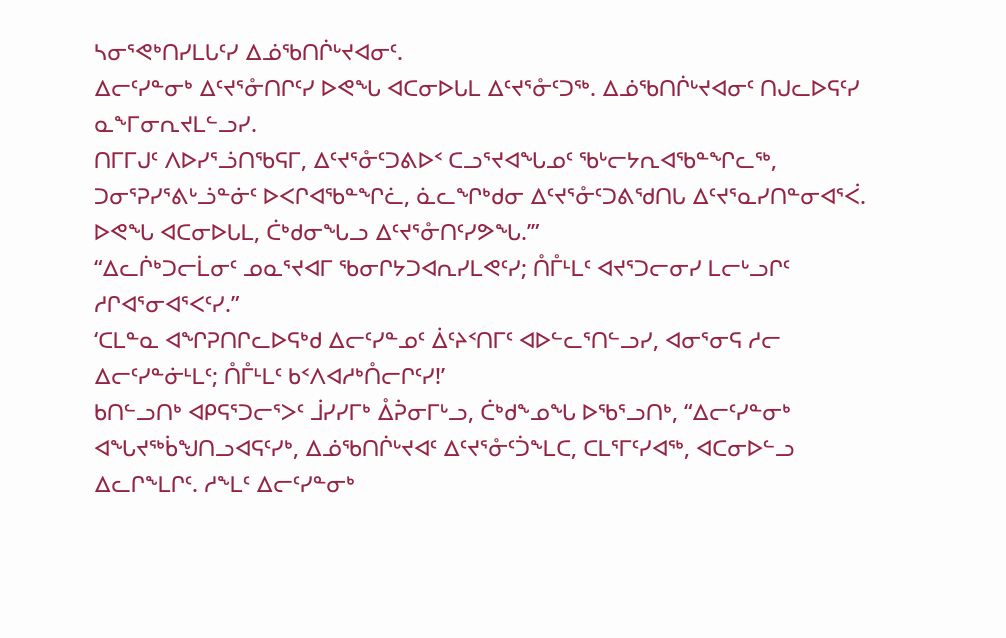ᓴᓂᕐᕙᒃᑎᓯᒪᒐᑦᓯ ᐃᓅᖃᑎᒌᒡᔪᐊᓂᑦ.
ᐃᓕᑦᓯᓐᓂᒃ ᐃᑦᔪᕐᓁᑎᒋᑦᓯ ᐅᕙᖓ ᐊᑕᓂᐅᒐᒪ ᐃᑦᔪᕐᓁᑦᑐᖅ. ᐃᓅᖃᑎᒌᒡᔪᐊᓂᑦ ᑎᒍᓚᐅᕋᑦᓯ ᓇᖕᒥᓂᕆᔪᒪᓪᓗᓯ.
ᑎᒥᒥᒍᑦ ᐱᐅᓯᕐᓘᑎᖃᕋᒥ, ᐃᑦᔪᕐᓁᑦᑐᕕᐅᑉ ᑕᓗᕐᔪᐊᖓᓄᑦ ᖃᒡᓕᔭᕆᐊᖃᓐᖏᓚᖅ, ᑐᓂᕐᕈᓯᕐᕕᒡᓘᓐᓃᑦ ᐅᐸᒋᐊᖃᓐᖏᓛ, ᓈᓚᖏᒃᑯᓂ ᐃᑦᔪᕐᓁᑦᑐᕕᖁᑎᒐ ᐃᑦᔪᕐᓇᓯᑎᓐᓂᐊᕐᐹ. ᐅᕙᖓ ᐊᑕᓂᐅᒐᒪ, ᑖᒃᑯᓂᖓᓗ ᐃᑦᔪᕐᓁᑎᑦᓯᕗᖓ.’”
“ᐃᓚᒌᒃᑐᓕᒫᓂᑦ ᓄᓇᕐᔪᐊᒥ ᖃᓂᒋᔭᑐᐊᕆᓯᒪᕙᑦᓯ; ᑍᒤᒻᒪᑦ ᐊᔪᕐᑐᓕᓂᓯ ᒪᓕᒡᓗᒋᑦ ᓱᒋᐊᕐᓂᐊᕐᐸᑦᓯ.”
‘ᑕᒪᓐᓇ ᐊᖏᕈᑎᒋᓚᐅᕋᒃᑯ ᐃᓕᑦᓯᓐᓄᑦ ᐄᑦᔨᑉᑎᒥᑦ ᐊᐅᓪᓚᕐᑎᓪᓗᓯ, ᐊᓂᕐᓂᕋ ᓱᓕ ᐃᓕᑦᓯᓐᓃᒻᒪᑦ; ᑍᒤᒻᒪᑦ ᑲᑉᐱᐊᓱᒃᑍᓕᒋᑦᓯ!’
ᑲᑎᓪᓗᑎᒃ ᐊᑭᕋᕐᑐᓕᕐᐳᑦ ᒨᓯᓯᒥᒃ ᐂᕉᓂᒥᒡᓗ, ᑖᒃᑯᖕᓄᖓ ᐅᖃᕐᓗᑎᒃ, “ᐃᓕᑦᓯᓐᓂᒃ ᐊᖓᔪᖅᑳᖑᑎᓗᐊᕋᑦᓯᒃ, ᐃᓅᖃᑎᒌᒡᔪᐊᑦ ᐃᑦᔪᕐᓁᑦᑑᖕᒪᑕ, ᑕᒪᕐᒥᑦᓯᐊᖅ, ᐊᑕᓂᐅᓪᓗ ᐃᓚᒋᖕᒪᒋᑦ. ᓱᖕᒪᑦ ᐃᓕᑦᓯᓐᓂᒃ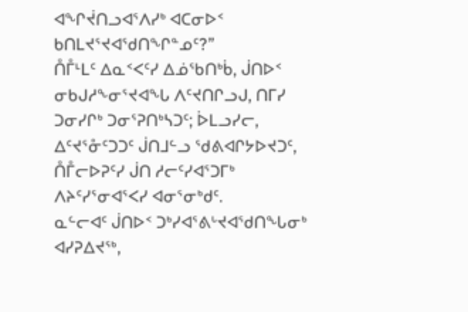ᐊᖏᔫᑎᓗᐊᕐᐱᓯᒃ ᐊᑕᓂᐅᑉ ᑲᑎᒪᔪᕐᔪᐊᖁᑎᖏᓐᓄᑦ?”
ᑍᒤᒻᒪᑦ ᐃᓇᑉᐸᑦᓯ ᐃᓅᖃᑎᒃᑳ, ᒎᑎᐅᑉ ᓂᑲᒍᓱᖕᓂᕐᔪᐊᖓ ᐱᑦᔪᑎᒋᓗᒍ, ᑎᒥᓯ ᑐᓂᓯᒋᒃ ᑐᓂᕐᕈᑎᒃᓴᑐᑦ; ᐆᒪᓗᓯᓕ, ᐃᑦᔪᕐᓁᑦᑐᑐᑦ ᒎᑎᒧᓪᓗ ᖁᕕᐊᒋᔭᐅᔪᑐᑦ, ᑍᒤᓕᐅᕈᑦᓯ ᒎᑎ ᓱᓕᑦᓯᐊᕐᑐᒥᒃ ᐱᔨᑦᓯᕐᓂᐊᕐᐸᓯ ᐊᓂᕐᓂᒃᑯᑦ.
ᓇᓪᓕᐊᑦ ᒎᑎᐅᑉ ᑐᒃᓯᐊᕐᕕᒡᔪᐊᖁᑎᖓᓂᒃ ᐊᓯᕈᐃᔪᖅ,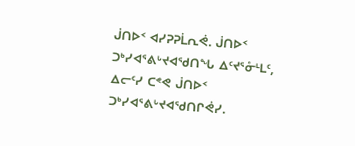ᒎᑎᐅᑉ ᐊᓯᕈᕈᒫᕆᕚ. ᒎᑎᐅᑉ ᑐᒃᓯᐊᕐᕕᒡᔪᐊᖁᑎᖓ ᐃᑦᔪᕐᓁᒻᒪᑦ, ᐃᓕᑦᓯ ᑕᕝᕙ ᒎᑎᐅᑉ ᑐᒃᓯᐊᕐᕕᒡᔪᐊᖁᑎᒋᕚᓯ.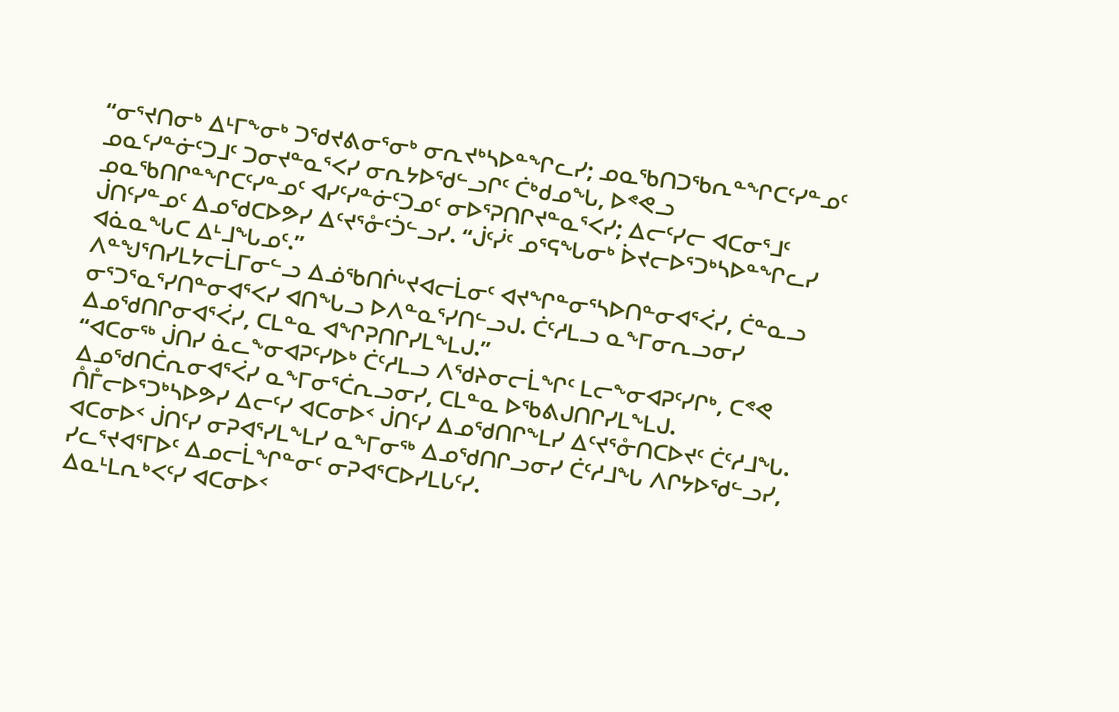“ᓂᕐᔪᑎᓂᒃ ᐃᒻᒥᖕᓂᒃ ᑐᖁᔪᕕᓂᕐᓂᒃ ᓂᕆᔪᒃᓴᐅᓐᖏᓚᓯ; ᓄᓇᖃᑎᑐᖃᕆᓐᖏᑕᑦᓯᓐᓄᑦ ᓄᓇᑦᓯᓐᓃᑦᑐᒧᑦ ᑐᓂᔪᓐᓇᕐᐸᓯ ᓂᕆᔭᐅᖁᓪᓗᒋᑦ ᑖᒃᑯᓄᖓ, ᐅᕝᕙᓗ ᓄᓇᖃᑎᒋᓐᖏᑕᑦᓯᓐᓄᑦ ᐊᓯᑦᓯᓐᓃᑦᑐᓄᑦ ᓂᐅᕐᕈᑎᒋᔪᓐᓇᕐᐸᓯ; ᐃᓕᑦᓯᓕ ᐊᑕᓂᕐᒧᑦ ᒎᑎᑦᓯᓐᓄᑦ ᐃᓄᖁᑕᐅᕗᓯ ᐃᑦᔪᕐᓁᑦᑑᓪᓗᓯ. “ᒎᑦᓰᑦ ᓄᕐᕋᖓᓂᒃ ᐆᔪᓕᐅᕐᑐᒃᓴᐅᓐᖏᓚᓯ ᐊᓈᓇᖓᑕ ᐃᒻᒧᖓᓄᑦ.”
ᐱᓐᖑᕐᑎᓯᒪᔭᓕᒫᒥᓂᓪᓗ ᐃᓅᖃᑎᒌᒡᔪᐊᓕᒫᓂᑦ ᐊᔪᖏᓐᓂᕐᓴᐅᑎᓐᓂᐊᕐᐹᓯ, ᑖᓐᓇᓗ ᓂᕐᑐᕐᓇᕐᓯᑎᓐᓂᐊᕐᐸᓯ ᐊᑎᖓᓗ ᐅᐱᓐᓇᕐᓯᑎᓪᓗᒍ. ᑖᑦᓱᒪᓗ ᓇᖕᒥᓂᕆᓗᓂᓯ ᐃᓄᖁᑎᒋᓂᐊᕐᐹᓯ, ᑕᒪᓐᓇ ᐊᖏᕈᑎᒋᓯᒪᖕᒪᒍ.”
“ᐊᑕᓂᖅ ᒎᑎᓯ ᓈᓚᖕᓂᐊᕈᑦᓯᐅᒃ ᑖᑦᓱᒪᓗ ᐱᖁᔨᓂᓕᒫᖏᑦ ᒪᓕᖕᓂᐊᕈᑦᓯᒋᒃ, ᑕᕝᕙ ᐃᓄᖁᑎᑖᕆᓂᐊᕐᐹᓯ ᓇᖕᒥᓂᕐᑖᕆᓗᓂᓯ, ᑕᒪᓐᓇ ᐅᖃᕕᒍᑎᒋᓯᒪᖕᒪᒍ.
ᑍᒤᓕᐅᕐᑐᒃᓴᐅᕗᓯ ᐃᓕᑦᓯ ᐊᑕᓂᐅᑉ ᒎᑎᑦᓯ ᐃᓄᖁᑎᒋᖕᒪᓯ ᐃᑦᔪᕐᓁᑎᑕᐅᔪᑦ ᑖᑦᓱᒧᖓ. ᐊᑕᓂᐅᑉ ᒎᑎᑦᓯ ᓂᕈᐊᕐᓯᒪᖕᒪᓯ ᓇᖕᒥᓂᖅ ᐃᓄᖁᑎᒋᓗᓂᓯ ᑖᑦᓱᒧᖓ ᐱᒋᔭᐅᖁᓪᓗᓯ, ᓯᓚᕐᔪᐊᕐᒥᐅᑦ ᐃᓄᓕᒫᖏᓐᓂᑦ ᓂᕈᐊᕐᑕᐅᓯᒪᒐᑦᓯ.
ᐃᓇᒻᒪᕆᒃᐸᑦᓯ ᐊᑕᓂᐅᑉ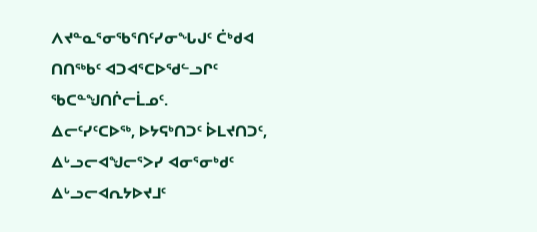ᐱᔪᓐᓇᕐᓂᖃᕐᑎᑦᓯᓂᖓᒍᑦ ᑖᒃᑯᐊ ᑎᑎᖅᑲᑦ ᐊᑐᐊᕐᑕᐅᖁᓪᓗᒋᑦ ᖃᑕᓐᖑᑎᒌᓕᒫᓄᑦ.
ᐃᓕᑦᓯᑦᑕᐅᖅ, ᐅᔭᕋᒃᑎᑐᑦ ᐆᒪᔪᑎᑐᑦ, ᐃᒡᓗᓕᐊᖑᓕᕐᐳᓯ ᐊᓂᕐᓂᒃᑯᑦ ᐃᒡᓗᓕᐊᕆᔭᐅᔪᒧᑦ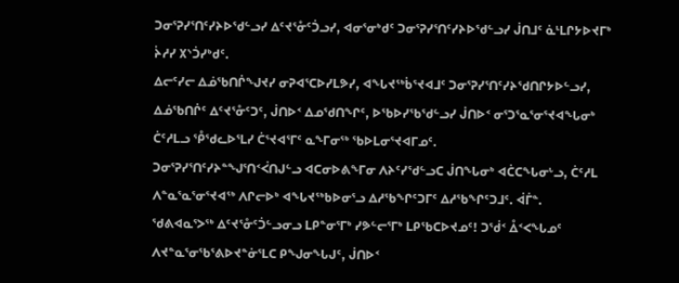ᑐᓂᕐᕈᓯᕐᑎᑦᓯᔨᐅᖁᓪᓗᓯ ᐃᑦᔪᕐᓁᑦᑑᓗᓯ, ᐊᓂᕐᓂᒃᑯᑦ ᑐᓂᕐᕈᓯᕐᑎᑦᓯᔨᐅᖁᓪᓗᓯ ᒎᑎᒧᑦ ᓈᒻᒪᒋᔭᐅᔪᒥᒃ ᔩᓱᓯ ᙭ᔅᑑᓯᒃᑯᑦ.
ᐃᓕᑦᓯᓕ ᐃᓅᖃᑎᒌᖑᔪᓯ ᓂᕈᐊᕐᑕᐅᓯᒪᕗᓯ, ᐊᖓᔪᖅᑳᕐᔪᐊᒧᑦ ᑐᓂᕐᕈᓯᕐᑎᑦᓯᔨᖁᑎᒋᔭᐅᓪᓗᓯ, ᐃᓅᖃᑎᒌᑦ ᐃᑦᔪᕐᓁᑦᑐᑦ, ᒎᑎᐅᑉ ᐃᓄᖁᑎᖏᑦ, ᐅᖃᐅᓯᖃᖁᓪᓗᓯ ᒎᑎᐅᑉ ᓂᕐᑐᕐᓇᕐᓂᕐᔪᐊᖓᓂᒃ ᑖᑦᓱᒪᓗ ᕾᖁᓚᐅᕐᒪᓯ ᑖᕐᔪᐊᕐᒥᑦ ᓇᖕᒥᓂᖅ ᖃᐅᒪᓂᕐᔪᐊᒥᓄᑦ.
ᑐᓂᕐᕈᓯᕐᑎᑦᓯᔨᓐᖑᕐᑎᑉᐹᑎᒍᓪᓗ ᐊᑕᓂᐅᕕᖕᒥᓂ ᐱᔨᑦᓯᖁᓪᓗᑕ ᒎᑎᖓᓂᒃ ᐊᑖᑕᖓᓂᒡᓗ, ᑖᑦᓱᒪ ᐱᓐᓇᕐᓇᕐᓂᕐᔪᐊᖅ ᐱᒋᓕᐅᒃ ᐊᖓᔪᖅᑲᐅᓂᕐᓗ ᐃᓱᖃᖏᑦᑐᒥᑦ ᐃᓱᖃᖏᑦᑐᒧᑦ. ᐋᒦᓐ.
ᖁᕕᐊᓇᕐᐳᖅ ᐃᑦᔪᕐᓁᑦᑑᓪᓗᓂᓗ ᒪᑭᓐᓂᕐᒥᒃ ᓯᕗᓪᓕᕐᒥᒃ ᒪᑭᖃᑕᐅᔪᓄᑦ! ᑐᖂᑉ ᐂᑉᐸᖓᓄᑦ ᐱᔪᓐᓇᕐᓂᖃᕐᕕᐅᔪᓐᓃᕐᒪᑕ ᑭᖑᓂᖓᒍᑦ, ᒎᑎᐅᑉ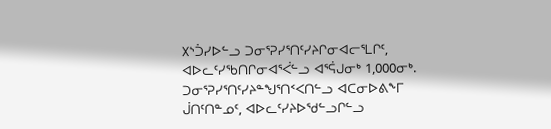᙭ᔅᑑᓯᐅᓪᓗ ᑐᓂᕐᕈᓯᕐᑎᑦᓯᔨᒋᓂᐊᓕᕐᒪᒋᑦ, ᐊᐅᓚᑦᓯᖃᑎᒋᓂᐊᕐᐹᓪᓗ ᐊᕐᕌᒍᓂᒃ 1,000ᓂᒃ.
ᑐᓂᕐᕈᓯᕐᑎᑦᓯᔨᓐᖑᕐᑎᑉᐸᑎᓪᓗ ᐊᑕᓂᐅᕕᖕᒥ ᒎᑎᑦᑎᓐᓄᑦ, ᐊᐅᓚᑦᓯᔨᐅᖁᓪᓗᒋᓪᓗ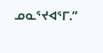ᓄᓇᕐᔪᐊᕐᒥ.”